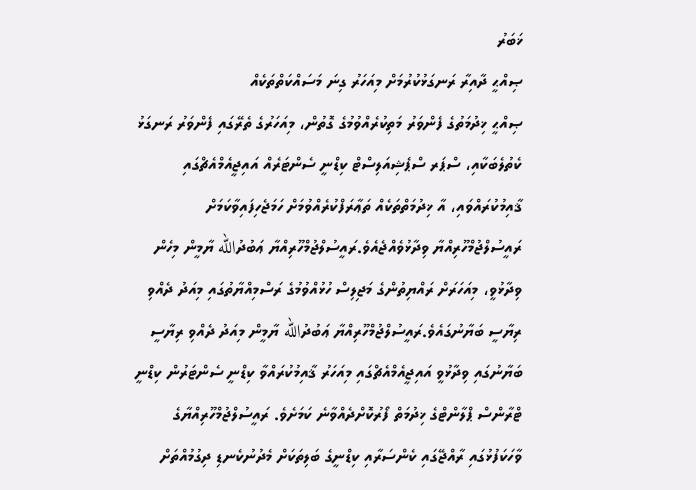ޚަބަރު
ޞިއްޙީ ދާއިރާ ރަނގަޅުކުރުމަށް މިއަހަރު ގިނަ މަސައްކަތްތަކެއް
ޞިއްޙީ ޚިދުމަތުގެ ފެންވަރު މަތިކުރެއްވުމުގެ ގޮތުން، މިއަހަރުގެ ތެރޭގައި ފެންވަރު ރަނގަޅު ކެތުލެބަކާއި، ސްޕަރ ސްޕެޝިއަލިސްޓް ކިޑްނީ ސެންޓަރެއް އައިޖީއެމްއެޗްގައި ޤާއިމުކުރައްވައި، އާ ޚިދުމަތްތަކެއް ތަޢާރަފްކުރެއްވުމަށް ހަމަޖެހިފައިވާކަމަށް ރައީސުލްޖުމްހޫރިއްޔާ ވިދާޅުވެއްޖެއެވެ.ރައީސުލްޖުމްހޫރިއްޔާ ޢަބުދުالله ޔާމީން މިހެން ވިދާޅުވީ، މިއަހަރަށް ރައްޔިތުންގެ މަޖިލިސް ހުޅުއްވުމުގެ ރަސްމިއްޔާތުގައި މިއަދު ދެއްވި ރިޔާސީ ބަޔާނުގައެވެ.ރައީސުލްޖުމްހޫރިއްޔާ ޢަބުދުالله ޔާމީން މިއަދު ދެއްވި ރިޔާސީ ބަޔާނުގައި ވިދާޅުވީ އައިޖީއެމްއެޗްގައި މިއަހަރު ޤާއިމުކުރައްވާ ކިޑްނީ ސެންޓަރުން ކިޑްނީ ޓްރާންސް ޕްލާންޓްގެ ޚިދުމަތް ފޯރުކޮށްދެއްވާނެ ކަމަށެވެ. ރައީސުލްޖުމްހޫރިއްޔާގެ ވާހަކަފުޅުގައި ރާއްޖޭގައި ކެންސަރާއި ކިޑްނީގެ ބަލިތަކަށް މެދުނުކެނޑި ދިގުމުއްތަށް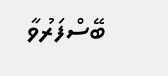ބޭސްފަރުވާ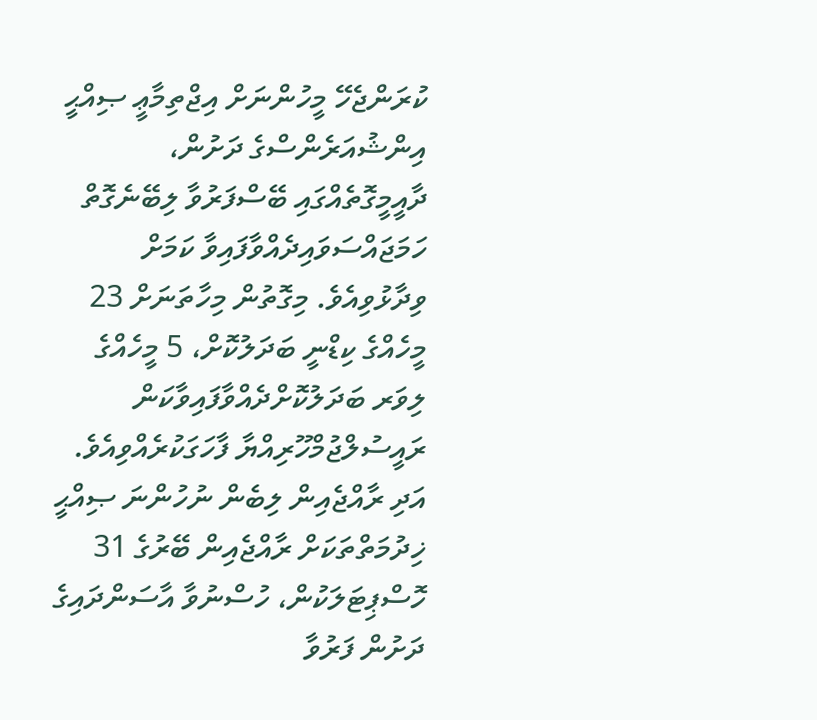ކުރަންޖެހޭ މީހުންނަށް އިޖްތިމާޢީ ޞިއްޙީ އިންޝުއަރެންސްގެ ދަށުން، ދާއީމީގޮތެއްގައި ބޭސްފަރުވާ ލިބޭނެގޮތް ހަމަޖައްސަވައިދެއްވާފައިވާ ކަމަށް ވިދާޅުވިއެވެ. މިގޮތުން މިހާތަނަށް 23 މީހެއްގެ ކިޑްނީ ބަދަލުކޮށް، 5 މީހެއްގެ ލިވަރ ބަދަލުކޮށްދެއްވާފައިވާކަން ރައީސުލްޖުމްހޫރިއްޔާ ފާހަގަކުރެއްވިއެވެ. އަދި ރާއްޖެއިން ލިބެން ނުހުންނަ ޞިއްޙީ ޚިދުމަތްތަކަށް ރާއްޖެއިން ބޭރުގެ 31 ހޮސްޕިޓަލަކުން، ހުސްނުވާ އާސަންދައިގެ ދަށުން ފަރުވާ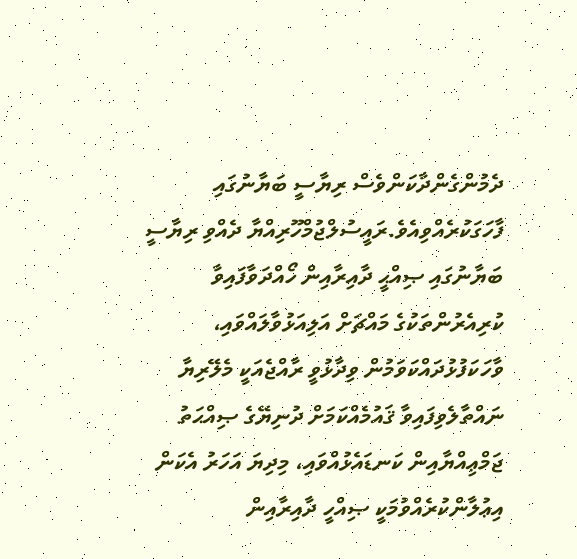ދެމުންގެންދާކަންވެސް ރިޔާސީ ބަޔާނުގައި ފާހަގަކުރެއްވިއެވެ.ރައީސުލްޖުމްހޫރިއްޔާ ދެއްވި ރިޔާސީ ބަޔާނުގައި ޞިއްޙީ ދާއިރާއިން ހޯއްދަވާފައިވާ ކުރިއެރުންތަކުގެ މައްޗަށް އަލިއަޅުވާލައްވައި، ވާހަކަފުޅުދައްކަވަމުން ވިދާޅުވީ ރާއްޖެއަކީ މެލޭރިޔާ ނައްތާލެވިފައިވާ ޤައުމެއްކަމަށް ދުނިޔޭގެ ޞިއްޙަތު ޖަމްޢިއްޔާއިން ކަނޑައެޅުއްވައި، މިދިޔަ އަހަރު އެކަން އިޢުލާންކުރެއްވުމަކީ ޞިއްހީ ދާއިރާއިން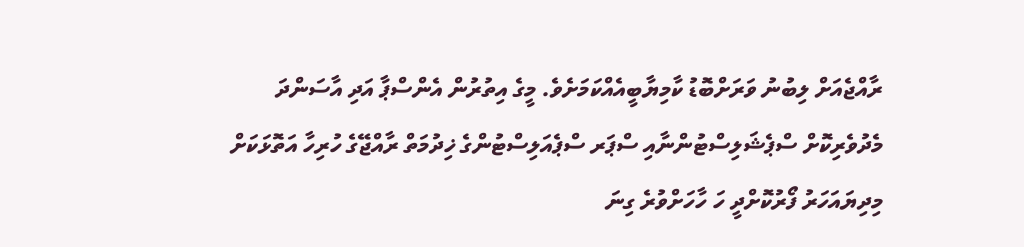ރާއްޖެއަށް ލިބުނު ވަރަށްބޮޑު ކާމިޔާބީއެއްކަމަށެވެ. މީގެ އިތުރުން އެންސްޕާ އަދި އާސަންދަ މެދުވެރިކޮށް ސްޕެޝަލިސްޓުންނާއި ސްޕަރ ސްޕެއަލިސްޓުންގެ ޚިދުމަތް ރާއްޖޭގެ ހުރިހާ އަތޮޅަކަށް މިދިޔައަހަރު ފޯރުކޮށްދީ ހަ ހާހަށްވުރެ ގިނަ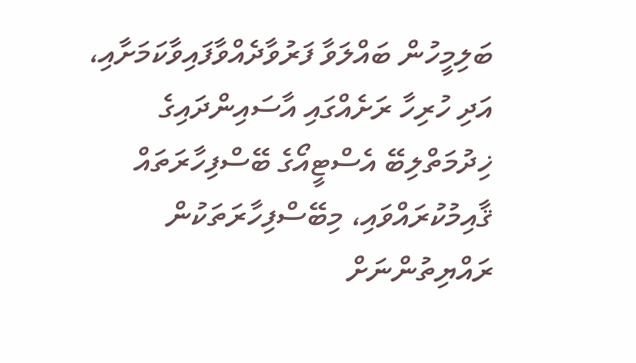ބަލިމީހުން ބައްލަވާ ފަރުވާދެއްވާފައިވާކަމަށާއި، އަދި ހުރިހާ ރަށެއްގައި އާސައިންދައިގެ ޚިދުމަތްލިބޭ އެސްޓީއޯގެ ބޭސްފިހާރަތައް ޤާއިމުކުރައްވައި، މިބޭސްފިހާރަތަކުން ރައްޔިތުންނަށް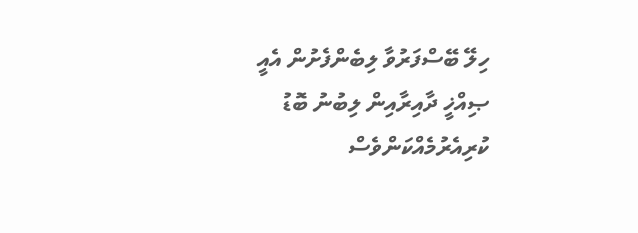ހިލޭ ބޭސްފަރުވާ ލިބެންފެށުން އެއީ ޞިއްޚީ ދާއިރާއިން ލިބުނު ބޮޑު ކުރިއެރުމެއްކަންވެސް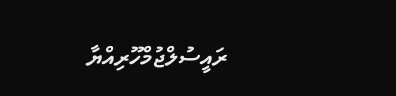ރައީސުލްޖުމްހޫރިއްޔާ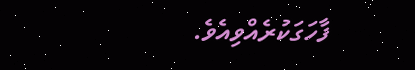ފާހަގަކުރެއްވިއެވެ.